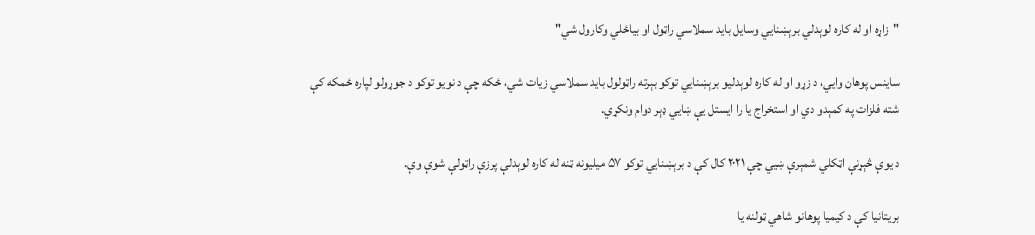"زاړه او له کاره لوېدلي برېښنایي وسایل باید سملاسي راټول او بیاځلي وکارول شي"

ساینس پوهان وايي، د زړو او له کاره لوېدلیو برېښنايي توکو بېرته راټولول باید سملاسي زیات شي، ځکه چې د نویو توکو د جوړولو لپاره ځمکه کې شته فلزات په کمېدو دي او استخراج یا را ایستل یې ښایي ډېر دوام ونکړي.

د یوې څېړنې اټکلي شمېرې ښیي چې ۲۰۲۱ کال کې د برېښنايي توکو ۵۷ میلیونه ټنه له کاره لوېدلې پرزې راټولې شوې وې.

بریتانیا کې د کیمیا پوهانو شاهي ټولنه یا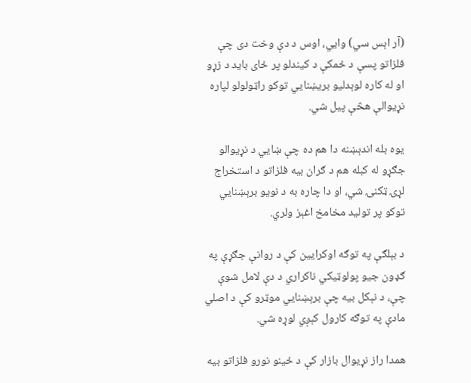(آر اېس سي) وايي، اوس د دې وخت دی چې فلزاتو پسې د ځمکې د کیندلو پر ځای باید د زړو او له کاره لوېدلیو بریښنايي توکو راټولولو لپاره نړیوالې هڅې پیل شي.

یوه بله اندېښنه دا هم ده چې ښایي د نړیوالو جګړو له کبله هم د ګران بیه فلزاتو د استخراج لړۍ ټکنۍ شي، او دا چاره به د نویو برېښنایي توکو پر تولید مخامخ اغېز ولري.

د بېلګې په توګه اوکرایین کې د روانې جګړې په ګډون جیو پولوټیکي ناکراري د دې لامل شوې چې، د نېکل بیه چې برېښنایي موټرو کې د اصلي مادې په توګه کارول کېږي لوړه شي.

همدا راز نړیوال بازار کې د ځینو نورو فلزاتو بیه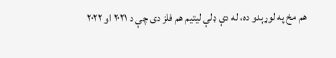هم مخ په لوړېدو ده، له دې ډلې لیتیم هم فلز دی چې د ۲۰۲۱ او ۲۰۲۲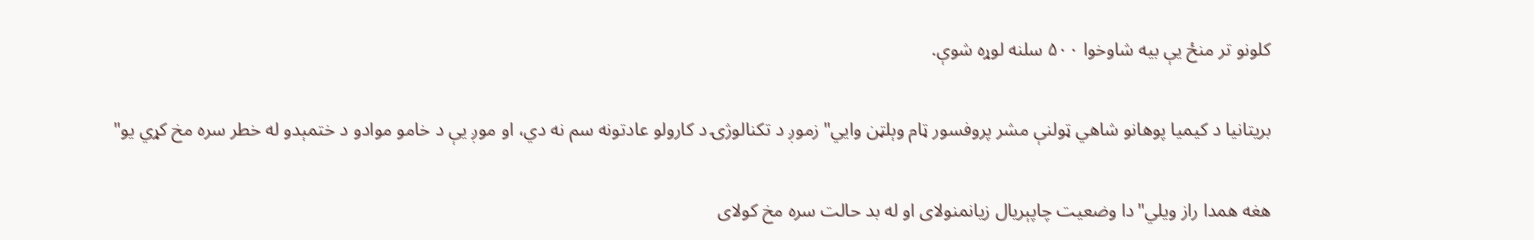کلونو تر منځ یې بیه شاوخوا ۵۰۰ سلنه لوړه شوې.

بریتانیا د کیمیا پوهانو شاهي ټولنې مشر پروفسور ټام وېلټن وايي"زموږ د تکنالوژۍ د کارولو عادتونه سم نه دي، او موږ یې د خامو موادو د ختمېدو له خطر سره مخ کړي یو"

هغه همدا راز ویلي"دا وضعیت چاپېریال زیانمنولای او له بد حالت سره مخ کولای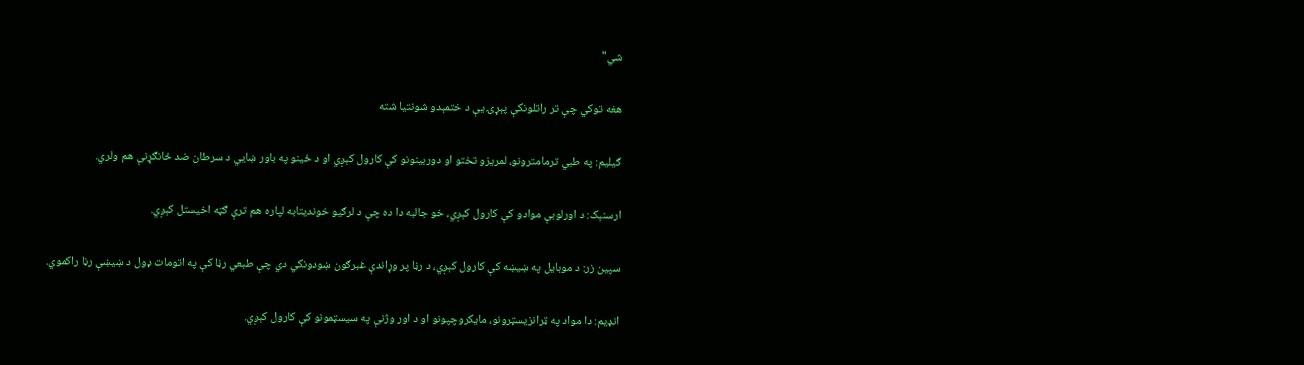شي"

هغه توکي چې تر راتلونکې پېړۍ یې د ختمېدو شونتیا شته

ګیلیم: په طبي ترمامترونو، لمریزو تختو او دوربینونو کې کارول کېږي او د ځینو په باور ښایي د سرطان ضد ځانګړنې هم ولري.

ارسنېک: د اورلوبې موادو کې کارول کېږي، خو جالبه دا ده چې د لرګیو خوندیتابه لپاره هم ترې ګټه اخیستل کېږي.

سپین زر: د موبایل په ښیښه کې کارول کېږي، د رڼا پر وړاندې غبرګون ښودونکي دي چې طبعي رڼا کې په اتومات ډول د ښیښې رڼا راکموي.

انډیم: دا مواد په ټرانزیسټرونو، مایکروچپونو او د اور وژنې په سیسټمونو کې کارول کېږي.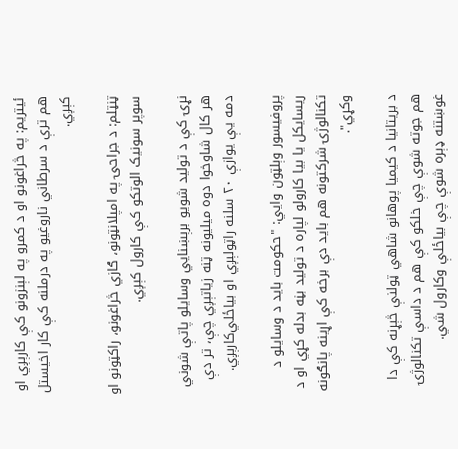ئیتریم: په څراغونو او د کمرو په لېنزونو کې کارېږي او هم ترې د سرطاني ناروغیو په درملنه کې کار اخیستل کېږي.

ټنټلم: د جراحۍ په امپلانټونو، ګازي څراغونو، راکټونو او سوپر سونیک الوتکو کې کارول کېږي.

نړۍ کې د تولید شویو برېښنایي وسایلو پاتې شوني هر کال شاوخوا دوه میلیونه ټنه زیاتېږي چې، تر دې دمه یې یوازې ۲۰ سلنه راټولېږي او بیاځلي‌کارېږي.

پروفیسور وېلټون وايي: "حکومت باید د وسایلو د ریسایکل یا بیا کارولو لپاره د تولید بڼه بدله کړي او د تکنالوژۍ شرکتونه هم باید دې برخه کې اړینه پانګونه وکړي".

د بریتانیا د کیمیا پوهانو شاهي ټولنې څېړنه کې دا هم جوته شوې چې خلکو کې هم د داسې تکنالوژۍ غوښتنه ډېره شوې چې بیاځلې وکارول شي.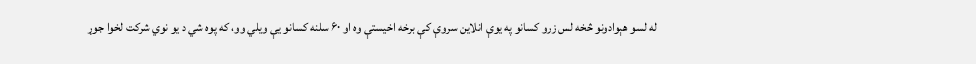له لسو هېوادونو څخه لس زرو کسانو په یوې انلاین سروې کې برخه اخیستې وه او ۶۰ سلنه کسانو یې ویلي وو، که پوه شي د یو نوي شرکت لخوا جوړ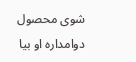شوی محصول دوامداره او بیا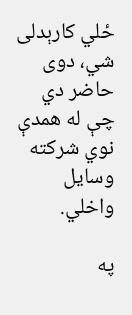ځلي کارېدلی شي، دوی حاضر دي چې له همدې نوي شرکته وسایل واخلي.

په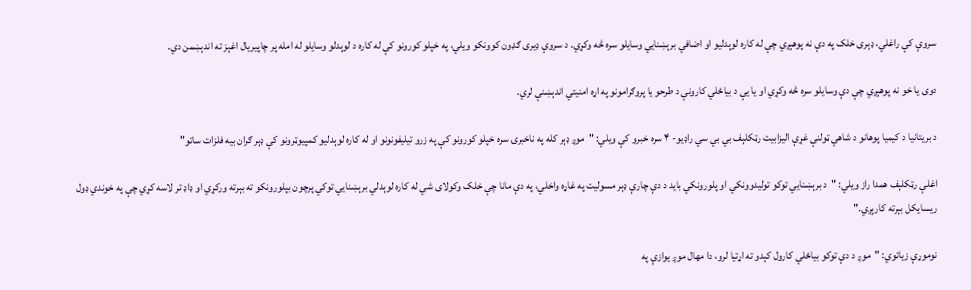سروې کې راغلي، ډېری خلک په دې نه پوهېږي چې له کاره لوېدليو او اضافي برېښنایي وسایلو سره څه وکړي. د سروې ډیری ګډون کوونکو ویلي، په خپلو کورونو کې له کاره د لوېدلو وسایلو له امله پر چاپیریال اغېز ته اندېښمن دي.

دوی یا خو نه پوهېږي چې دې وسایلو سره څه وکړي او یا یې د بیاځلي کارونې د طرحو یا پروګرامونو په اړه امنیتي اندېښنې لري.

د بریتانیا د کیمیا پوهانو د شاهي ټولنې غړې الیزابیت رټکلېف بي‌ بي سي راډیو- ۴ سره خبرو کې ویلي: "موږ ډېر کله په ناخبرۍ سره خپلو کورونو کې په زرو تیلیفونونو او له کاره لوېدلیو کمپیوټرونو کې ډېر ګران بیه فلزات ساتو"

اغلې رټکلېف همدا راز ویلي: "د برېښنايي توکو تولیدوونکي او پلورونکي باید د دې چارې ډېر مسولیت په غاړه واخلي، په دې مانا چې خلک وکولای شي له کاره لوېدلي برېښنايي توکي پرچون بپلورونکو ته بېرته ورکړي او ډاډ تر لاسه کړي چې په خوندي ډول ریسایکل بېرته کارېږي."

نوموړې زیاتوي: "موږ د دې توکو بیاځلي کارول کېدو ته اړتیا لرو، دا مهال موږ یوازې په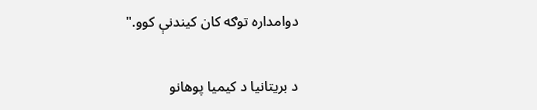دوامداره توګه کان کیندنې کوو."

د بریتانیا د کیمیا پوهانو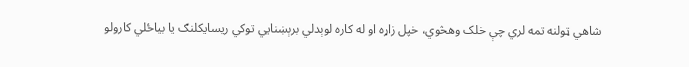شاهي ټولنه تمه لري چې خلک وهڅوي، خپل زاړه او له کاره لوېدلي برېښنایي توکي ریسایکلنګ یا بیاځلي کارولو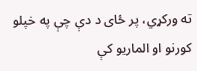ته ورکړي، پر ځای د دې چې په خپلو کورنو او الماریو کې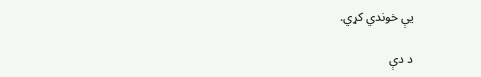یې خوندي کړي.

د دې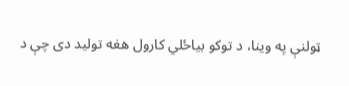ټولنې په وینا، د توکو بیاځلي کارول هغه تولید دی چې د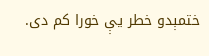ختمېدو خطر یې خورا کم دی.